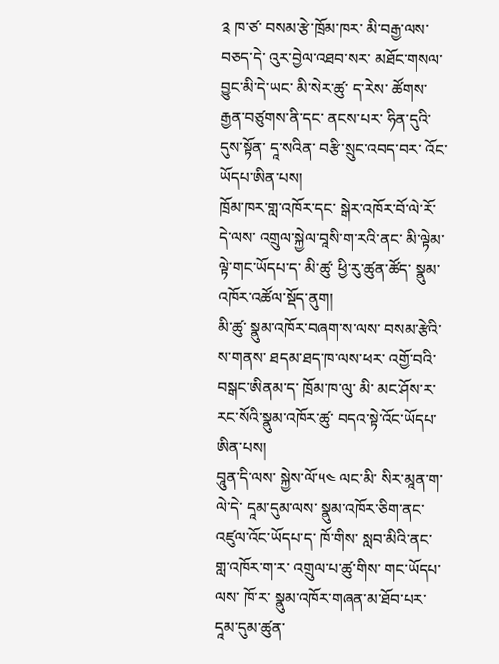༉ ཁ་ཙ་ བསམ་རྩེ་ཁྲོམ་ཁར་ མི་བརྒྱ་ལས་བཅད་དེ་ འུར་བྱེལ་འཐབ་སར་ མཐོང་གསལ་བྱུང་མི་དེ་ཡང་ མི་སེར་ཚུ་ ད་རེས་ ཚོགས་རྒྱན་བཙུགས་ནི་དང་ ནངས་པར་ ཧིན་དུའི་དུས་སྟོན་ དཱ་སའིན་ བརྩི་སྲུང་འབད་བར་ འོང་ཡོདཔ་ཨིན་པས།
ཁྲོམ་ཁར་གླ་འཁོར་དང་ སྒེར་འཁོར་བོ་ལེ་རོ་ དེ་ལས་ འགྲུལ་སྐྱེལ་བཱསི་ག་རའི་ནང་ མི་ལྟེམ་ལྟེ་གང་ཡོདཔ་ད་ མི་ཚུ་ ཕྱི་རུ་ཚུན་ཚོད་ སྣུམ་འཁོར་འཚོལ་སྡོད་ནུག།
མི་ཚུ་ སྣུམ་འཁོར་བཞག་ས་ལས་ བསམ་རྩེའི་ས་གནས་ ཐདམ་ཐད་ཁ་ལས་ཕར་ འགྱོ་བའི་བསྒང་ཨིནམ་ད་ ཁྲོམ་ཁ་ལུ་ མི་ མང་ཤོས་ར་ རང་སོའི་སྣུམ་འཁོར་ཚུ་ བདའ་སྟེ་འོང་ཡོདཔ་ཨིན་པས།
བཱུན་དི་ལས་ སྐྱེས་ལོ་༥༤ ལང་མི་ སིར་མཱན་ག་ལེ་དེ་ དཱམ་དུམ་ལས་ སྣུམ་འཁོར་ཅིག་ནང་ འཛུལ་འོང་ཡོདཔ་ད་ ཁོ་གིས་ སླབ་མིའི་ནང་ གླ་འཁོར་ག་ར་ འགྲུལ་པ་ཚུ་གིས་ གང་ཡོདཔ་ལས་ ཁོ་ར་ སྣུམ་འཁོར་གཞན་མ་ཐོབ་པར་ དཱམ་དུམ་ཚུན་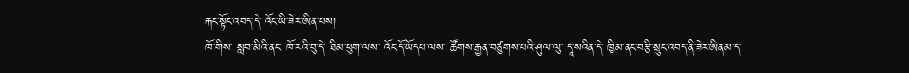རྐང་སྟོང་འབད་དེ་ འོང་ཡི་ཟེར་ཨིན་པས།
ཁོ་གིས་ སླབ་མིའི་ནང་ ཁོ་རའི་བུ་དེ་ ཐིམ་ཕུག་ལས་ འོང་དོ་ཡོདཔ་ལས་ ཚོགས་རྒྱན་བཙུགས་པའི་ཤུལ་ལུ་ དཱ་སའིན་དེ་ ཁྱིམ་ནང་བརྩི་སྲུང་འབད་ནི་ཟེར་ཨིནམ་ད་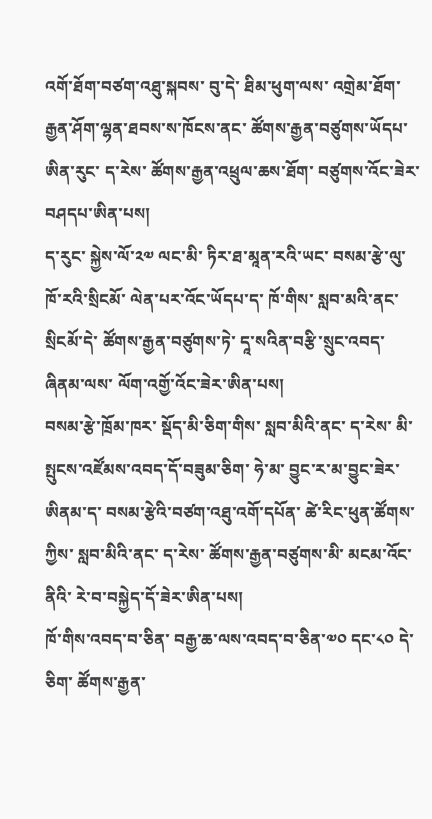འགོ་ཐོག་བཙག་འཐུ་སྐབས་ བུ་དེ་ ཐིམ་ཕུག་ལས་ འགྲེམ་ཐོག་རྒྱན་ཤོག་ལྷན་ཐབས་ས་ཁོངས་ནང་ ཚོགས་རྒྱན་བཙུགས་ཡོདཔ་ཨིན་རུང་ ད་རེས་ ཚོགས་རྒྱན་འཕྲུལ་ཆས་ཐོག་ བཙུགས་འོང་ཟེར་ བཤདཔ་ཨིན་པས།
ད་རུང་ སྐྱེས་ལོ་༢༧ ལང་མི་ ཏིར་ཐ་མཱན་རའི་ཡང་ བསམ་རྩེ་ལུ་ ཁོ་རའི་སྲིངམོ་ ལེན་པར་འོང་ཡོདཔ་ད་ ཁོ་གིས་ སླབ་མའི་ནང་ སྲིངམོ་དེ་ ཚོགས་རྒྱན་བཙུགས་ཏེ་ དཱ་སའིན་བརྩི་སྲུང་འབད་ཞིནམ་ལས་ ལོག་འགྱོ་འོང་ཟེར་ཨིན་པས།
བསམ་རྩེ་ཁྲོམ་ཁར་ སྡོད་མི་ཅིག་གིས་ སླབ་མིའི་ནང་ ད་རེས་ མི་སྤུངས་འཛོམས་འབད་དོ་བཟུམ་ཅིག་ ཧེ་མ་ བྱུང་ར་མ་བྱུང་ཟེར་ཨིནམ་ད་ བསམ་རྩེའི་བཙག་འཐུ་འགོ་དཔོན་ ཚེ་རིང་ཕུན་ཚོགས་ཀྱིས་ སླབ་མིའི་ནང་ ད་རེས་ ཚོགས་རྒྱན་བཙུགས་མི་ མངམ་འོང་ནིའི་ རེ་བ་བསྐྱེད་དོ་ཟེར་ཨིན་པས།
ཁོ་གིས་འབད་བ་ཅིན་ བརྒྱ་ཆ་ལས་འབད་བ་ཅིན་༧༠ དང་༨༠ དེ་ཅིག་ ཚོགས་རྒྱན་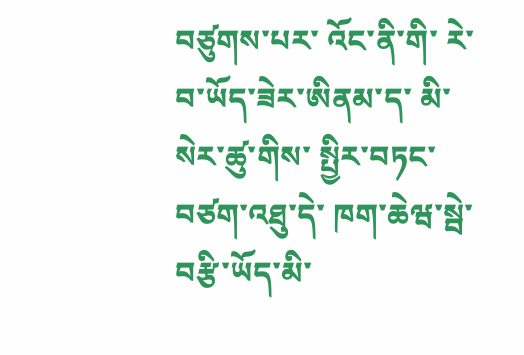བཙུགས་པར་ འོང་ནི་གི་ རེ་བ་ཡོད་ཟེར་ཨིནམ་ད་ མི་སེར་ཚུ་གིས་ སྤྱིར་བཏང་བཙག་འཐུ་དེ་ ཁག་ཆེཝ་སྦེ་ བརྩི་ཡོད་མི་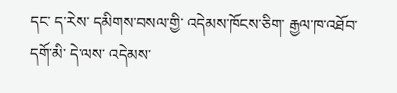དང་ ད་རེས་ དམིགས་བསལ་གྱི་ འདེམས་ཁོངས་ཅིག་ རྒྱལ་ཁ་འཐོབ་དགོ་མི་ དེ་ལས་ འདེམས་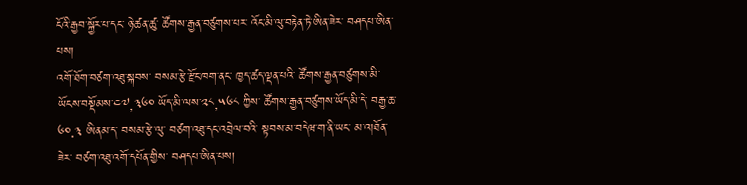ངོའི་རྒྱབ་སྐྱོར་པ་དང་ ཉེ་ཚན་ཚུ་ ཚོགས་རྒྱན་བཙུགས་པར་ འོང་མི་ལུ་བརྟེན་ཏེ་ཨིན་ཟེར་ བཤདཔ་ཨིན་པས།
འགོ་ཐོག་བཙག་འཐུ་སྐབས་ བསམ་རྩེ་རྫོང་ཁག་ནང་ ཁྱད་ཚད་ལྡན་པའི་ ཚོགས་རྒྱན་བཙུགས་མི་ཡོངས་བསྡོམས་༤༧,༣༦༠ ཡོད་མི་ལས་༢༨,༥༦༨ ཀྱིས་ ཚོགས་རྒྱན་བཙུགས་ཡོད་མི་དེ་ བརྒྱ་ཆ་༦༠.༣ ཨིནམ་ད་ བསམ་རྩེ་ལུ་ བཙག་འཐུ་དང་འབྲེལ་བའི་ སྟབས་མ་བདེཝ་ག་ནི་ཡང་ མ་འ།ཐོན་ཟེར་ བཙག་འཐུ་འགོ་དཔོན་གྱིས་ བཤདཔ་ཨིན་པས།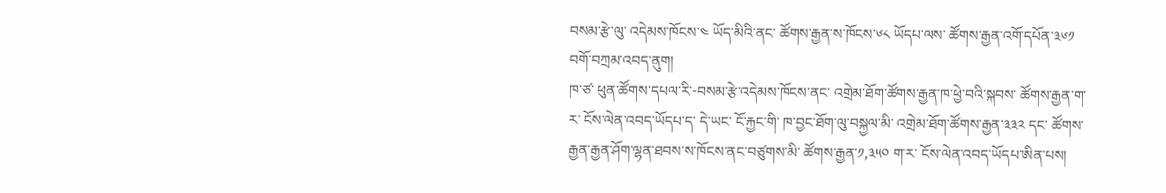བསམ་རྩེ་ལུ་ འདེམས་ཁོངས་༤ ཡོད་མིའི་ནང་ ཚོགས་རྒྱན་ས་ཁོངས་༦༨ ཡོདཔ་ལས་ ཚོགས་རྒྱན་འགོ་དཔོན་༣༦༡ བགོ་བཀྲམ་འབད་ནུག།
ཁ་ཙ་ ཕུན་ཚོགས་དཔལ་རི་-བསམ་རྩེ་འདེམས་ཁོངས་ནང་ འགྲེམ་ཐོག་ཚོགས་རྒྱན་ཁ་ཕྱེ་བའི་སྐབས་ ཚོགས་རྒྱན་ག་ར་ ངོས་ལེན་འབད་ཡོདཔ་ད་ དེ་ཡང་ ངོ་རྐྱང་གི་ ཁ་བྱང་ཐོག་ལུ་བསྐྱལ་མི་ འགྲེམ་ཐོག་ཚོགས་རྒྱན་༣༣༢ དང་ ཚོགས་རྒྱན་རྒྱན་ཤོག་ལྷན་ཐབས་ས་ཁོངས་ནང་བཙུགས་མི་ ཚོགས་རྒྱན་༡,༣༥༠ ག་ར་ ངོས་ལེན་འབད་ཡོདཔ་ཨིན་པས།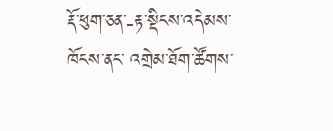རྡོ་ཕུག་ཅན་-རྟ་སྡིངས་འདེམས་ཁོངས་ནང་ འགྲེམ་ཐོག་ཚོགས་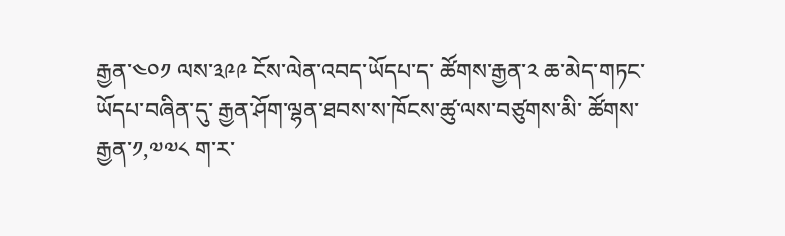རྒྱན་༤༠༡ ལས་༣༩༩ ངོས་ལེན་འབད་ཡོདཔ་ད་ ཚོགས་རྒྱན་༢ ཆ་མེད་གཏང་ཡོདཔ་བཞིན་དུ་ རྒྱན་ཤོག་ལྷན་ཐབས་ས་ཁོངས་ཚུ་ལས་བཙུགས་མི་ ཚོགས་རྒྱན་༡,༧༧༨ ག་ར་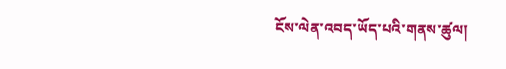ངོས་ལེན་འབད་ཡོད་པའི་གནས་ཚུལ།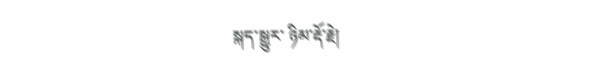སྐད་སྒྱུར་ ཉིམ་རྡོ་རྗེ།